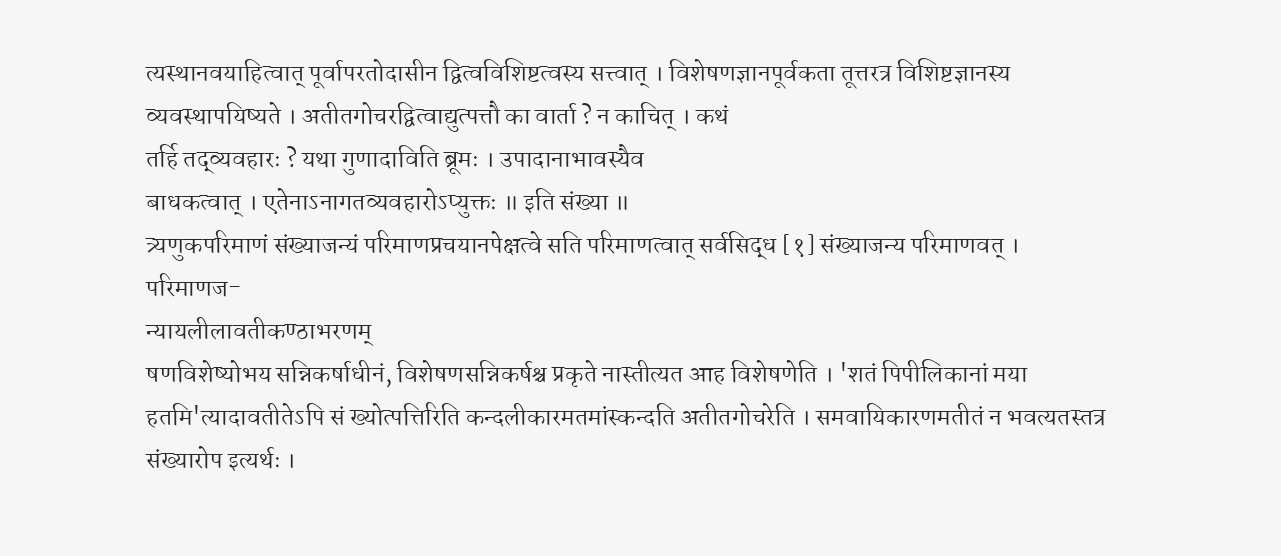त्यस्थानवयाहित्वात् पूर्वापरतोदासीन द्वित्वविशिष्टत्वस्य सत्त्वात् । विशेषणज्ञानपूर्वकता तूत्तरत्र विशिष्टज्ञानस्य व्यवस्थापयिष्यते । अतीतगोचरद्वित्वाद्युत्पत्तौ का वार्ता ? न काचित् । कथं
तर्हि तद्व्यवहारः ? यथा गुणादाविति ब्रूमः । उपादानाभावस्यैव
बाधकत्वात् । एतेनाऽनागतव्यवहारोऽप्युक्तः ॥ इति संख्या ॥
त्र्यणुकपरिमाणं संख्याजन्यं परिमाणप्रचयानपेक्षत्वे सति परिमाणत्वात् सर्वसिद्ध [१] संख्याजन्य परिमाणवत् । परिमाणज-
न्यायलीलावतीकण्ठाभरणम्
षणविशेष्योभय सन्निकर्षाधीनं, विशेषणसन्निकर्षश्च प्रकृते नास्तीत्यत आह विशेषणेति । 'शतं पिपीलिकानां मया हतमि'त्यादावतीतेऽपि सं ख्योत्पत्तिरिति कन्दलीकारमतमांस्कन्दति अतीतगोचरेति । समवायिकारणमतीतं न भवत्यतस्तत्र संख्यारोप इत्यर्थः ।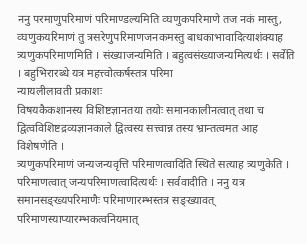ननु परमाणुपरिमाणं परिमाण्डल्यमिति व्घणुकपरिमाणे तज नकं मास्तु, व्घणुकयरिमाणं तु त्रसरेणुपरिमाणजनकमस्तु बाधकाभावादित्याशंक्याह त्र्यणुकपरिमाणमिति । संख्याजन्यमिति । बहुत्वसंख्याजन्यमित्यर्थः । सर्वेति । बहुभिरारब्धे यत्र महत्त्वोत्कर्षस्तत्र परिमा
न्यायलीलावती प्रकाशः
विषयकैकशानस्य विशिष्टज्ञानतया तयोः समानकालीनत्वात् तथा च द्वित्वविशिष्टद्रव्यज्ञानकाले द्वित्वस्य सत्त्वान्न तस्य भ्रान्तत्वमत आह विशेषणेति ।
त्र्यणुकपरिमाणं जन्यजन्यवृत्ति परिमाणत्वादिति स्थिते सत्याह त्र्यणुकेति । परिमाणत्वात् जन्यपरिमाणत्वादित्यर्थः । सर्ववादीति । ननु यत्र समानसङ्ख्यपरिमाणैः परिमाणारम्भस्तत्र सङ्ख्यावत् परिमाणस्याप्यारम्भकत्वनियमात्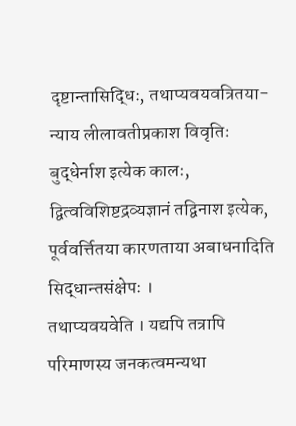दृष्टान्तासिद्धिः, तथाप्यवयवत्रितया-
न्याय लीलावतीप्रकाश विवृतिः
बुद्धेर्नाश इत्येक कालः, द्वित्वविशिष्टद्रव्यज्ञानं तद्विनाश इत्येक, पूर्ववर्त्तितया कारणताया अबाधनादिति सिद्धान्तसंक्षेपः ।
तथाप्यवयवेति । यद्यपि तत्रापि परिमाणस्य जनकत्वमन्यथा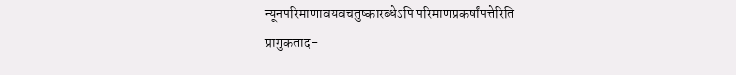न्यूनपरिमाणावयवचतुष्कारब्धेऽपि परिमाणप्रकर्षांपत्तेरिति प्रागुकताद-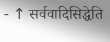- ↑ सर्ववादिसिद्धेति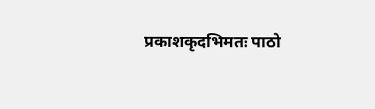प्रकाशकृदभिमतः पाठो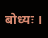बोध्यः ।